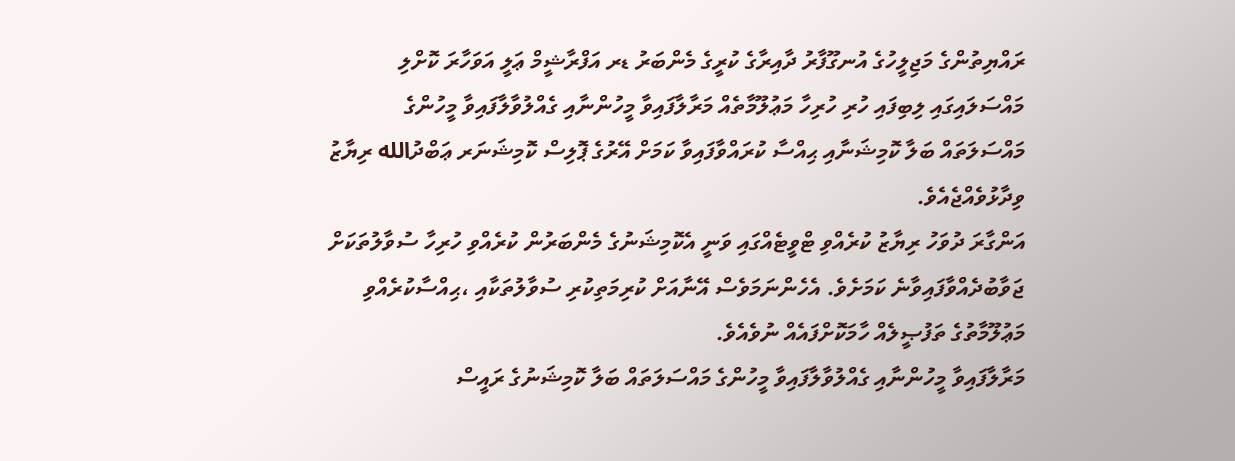ރައްޔިތުންގެ މަޖިލީހުގެ އުނގޫފާރު ދާއިރާގެ ކުރީގެ މެންބަރު ޑރ އަފްރާޝީމް ޢަލީ އަވަހާރަ ކޮށްލި މައްސަލައިގައި ލިބިފައި ހުރި ހުރިހާ މަޢުލޫމާތެއް މަރާލާފައިވާ މީހުންނާއި ގެއްލުވާލާފައިވާ މީހުންގެ މައްސަލަތައް ބަލާ ކޮމިޝަނާއި ޙިއްސާ ކުރައްވާފައިވާ ކަމަށް އޭރުގެ ޕޮލިސް ކޮމިޝަނަރ ޢަބްދުالله ރިޔާޒު ވިދާޅުވެއްޖެއެވެ.
އަންގާރަ ދުވަހު ރިޔާޒު ކުރެއްވި ޓްވީޓެއްގައި ވަނީ އެކޮމިޝަނުގެ މެންބަރުން ކުރެއްވި ހުރިހާ ސުވާލުތަކަށް ޖަވާބުދެއްވާފައިވާނެ ކަމަށެވެ. އެހެންނަމަވެސް އޭނާއަށް ކުރިމަތިކުރި ސުވާލުތަކާއި ،ޙިއްސާކުރެއްވި މަޢުލޫމާތުގެ ތަފުޞީލެއް ހާމަކޮށްފައެއް ނުވެއެވެ.
މަރާލާފައިވާ މީހުންނާއި ގެއްލުވާލާފައިވާ މީހުންގެ މައްސަލަތައް ބަލާ ކޮމިޝަނުގެ ރައީސް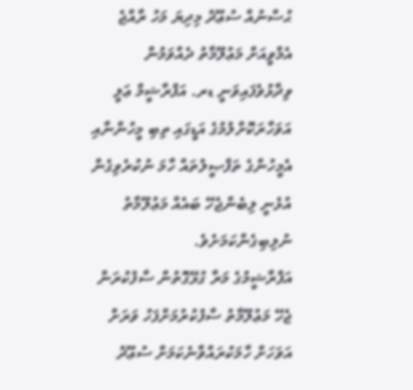ޙުސްނުއް ސުޢޫދު މިދިޔަ މަހު ރާއްޖެ އެމްވީއަށް މަޢުލޫމާތު ދެއްވަމުން ވިދާޅުވެފައިވަނީ ޑރ. އަފްރާޝީމް ޢަލީ އަވަހާރަކޮށްލުމުގެ އަޑީގައި ތިބި މީހުންނާއި އެމީހުންގެ ތަފްޞީލުތައް ހާމަ ނުކުރެވިގެން އުޅެނީ ލިބެންޖެހޭ ބައެއް މަޢުލޫމާތު ނުލިބިގެންކަމަށެވެ.
އަފްރާޝީމުގެ މަރާ ގުޅޭގޮތުން ސާފުކުރަން ޖެހޭ މަޢުލޫމާތު ސާފުކުރުމަށްފަހު ވަރަށް އަވަހަށް ހާމަކުރައްވާނެކަމަށް ސުޢޫދު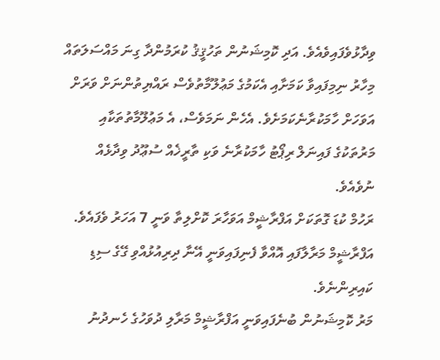ވިދާޅުވެފައިވެއެވެ. އަދި ކޮމިޝަނުން ތަހުޤީޤު ކުރަމުންދާ ގިނަ މައްސަލަތައް މިހާރު ނިމިފައިވާ ކަމަށާއި އެކަމުގެ މަޢުލޫމާތުވެސް ރައްޔިތުންނަށް ވަރަށް އަވަހަށް ހާމަކުރާނެކަމަށެވެ. އެހެން ނަމަވެސް، އެ މަޢުލޫމާތުތަކާއި މަރުތަކުގެ ފައިނަލް ރިޕޯޓު ހާމަކުރާނެ ވަކި ތާރީޚެއް ސުޢޫދު ވިދާޅެއް ނުވެއެވެ.
ރަހުމް ކުޑަ ގޮތަކަށް އަފްރާޝީމް އަވަހާރަ ކޮށްލިތާ ވަނީ 7 އަހަރު ވެފައެވެ. އަފްރާޝީމް މަރާލާފައި އޮއްވާ ފެނިފައިވަނީ އޭނާ ދިރިއުޅުއްވި ގޭގެ ސިޑި ކައިރިންނެވެ.
މަރު ކޮމިޝަނުން ބުނެފައިވަނީ އަފްރާޝީމް މަރާލި ދުވަހުގެ ހެނދުނު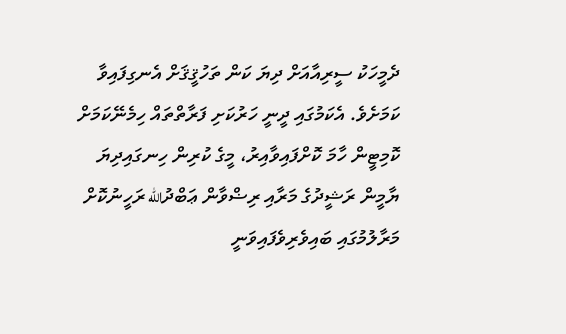ދެމީހަކު ސީރިއާއަށް ދިޔަ ކަން ތަހުޤީޤަށް އެނގިފައިވާ ކަމަށެވެ. އެކަމުގައި ދީނީ ހަރުކަށި ފަރާތްތައް ހިމެނޭކަމަށް ކޮމިޓީން ހާމަ ކޮށްފައިވާއިރު، މީގެ ކުރިން ހިނގައިދިޔަ ޔާމީން ރަޝީދުގެ މަރާއި ރިޟްވާން ޢަބްދުالله ރަހީނުކޮށް މަރާލުމުގައި ބައިވެރިވެފައިވަނީ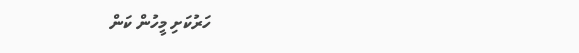ހަރުކަށި މީހުން ކަން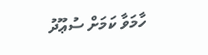ހާމަވާ ކަމަށް ސުޢޫދު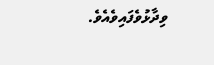ވިދާޅުވެފައިވެއެވެ.